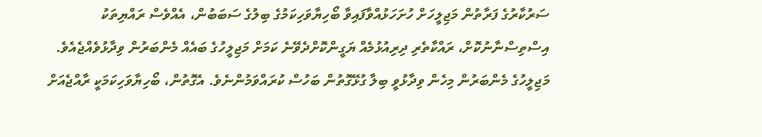ސަރުކާރުގެ ފަރާތުން މަޖިލީހަށް ހުށަހަޅުއްވާފައިވާ ބޯހިޔާވަހިކަމުގެ ބިލުގެ ސަބަބުން، އެއްވެސް ރައްޔިތަކު އިސްތިސްނާނުކޮށް، ރައްކާތެރި ދިރިއުޅުމެއް ޔަގީންކޮށްދެވޭނެ ކަމަށް މަޖިލީހުގެ ބައެއް މެންބަރުން ވިދާޅުވެއްޖެއެވެ.
މަޖިލީހުގެ މެންބަރުން މިހެން ވިދާޅުވީ ބިލާ ގުޅޭގޮތުން ބަހުސް ކުރައްވަމުންނެވެ. އެގޮތުން، ބޯހިޔާވަހިކަމަކީ ރާއްޖެއަށް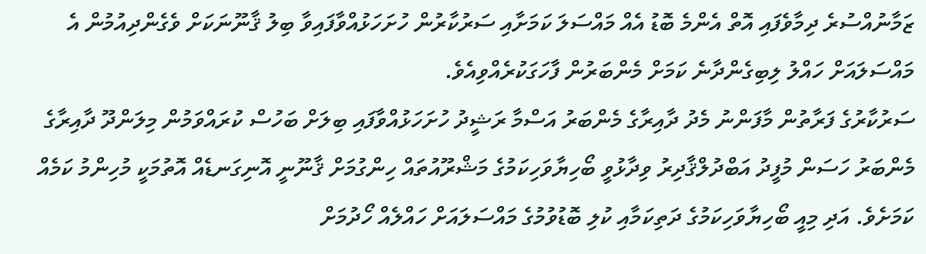ޒަމާނުއްސުރެ ދިމާވެފައި އޮތް އެންމެ ބޮޑު އެއް މައްސަލަ ކަމަށާއި ސަރުކާރުން ހުށަހަޅުއްވާފައިވާ ބިލު ޤާނޫނަކަށް ވެގެންދިއުމުން އެ މައްސަލައަށް ހައްލު ލިބިގެންދާނެ ކަމަށް މެންބަރުން ފާހަގަކުރެއްވިއެވެ.
ސަރުކާރުގެ ފަރާތުން މާފަންނު މެދު ދާއިރާގެ މެންބަރު އަސްމާ ރަޝީދު ހުށަހަޅުއްވާފައި ބިލަށް ބަހުސް ކުރައްވަމުން މިލަންދޫ ދާއިރާގެ މެންބަރު ހަސަން މުފީދު އަބްދުލްޤާދިރު ވިދާޅުވީ ބޯހިޔާވަހިކަމުގެ މަޝްރޫއުތައް ހިންގުމަށް ޤާނޫނީ އޮނިގަނޑެއް އޮތުމަކީ މުހިންމު ކަމެއް ކަމަށެވެ. އަދި މިއީ ބޯހިޔާވަހިކަމުގެ ދަތިކަމާއި ކުލި ބޮޑުވުމުގެ މައްސަލައަށް ހައްލެއް ހޯދުމަށް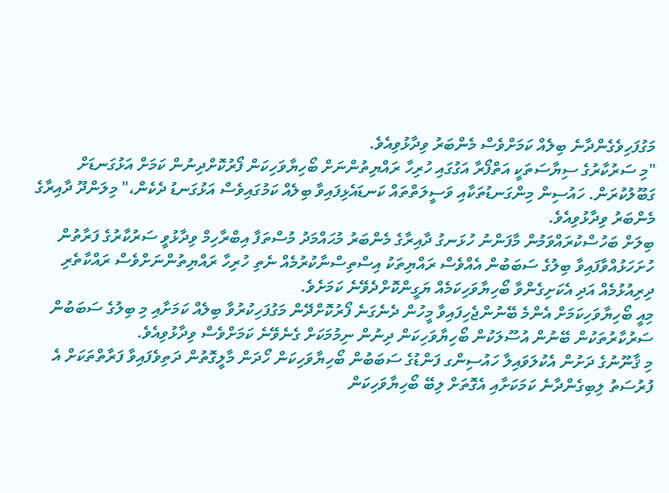މަގުފަހިވެގެންދާނެ ބިލެއް ކަމަށްވެސް މެންބަރު ވިދާޅުވިއެވެ.
"މި ސަރުކާރުގެ ސިޔާސަތަކީ އަތްފޯރާ އަގުގައި ހުރިހާ ރައްޔިތުންނަށް ބޯހިޔާވަހިކަން ފޯރުކޮށްދިނުން ކަމަށް އަޅުގަނޑަށް ގަބޫލުކުރަން. ހައުސިން މިންގަނޑުތަކާއި ވަސީލަތްތައް ކަނޑައެޅިފައިވާ ބިލެއް ކަމުގައިވެސް އަޅުގަނޑު ދެކެން،" މިލަންދޫ ދާއިރާގެ މެންބަރު ވިދާޅުވިއެވެ.
ބިލަށް ބަހުސްކުރައްވަމުން މާފަންނު ހުޅަނގު ދާއިރާގެ މެންބަރު މުޙައްމަދު މުސްތަފާ އިބްރާހިމް ވިދާޅުވީ ސަރުކާރުގެ ފަރާތުން ހުށަހަޅުއްވާފައިވާ ބިލުގެ ސަބަބުން އެއްވެސް ރައްޔިތަކު އިސްތިސްނާކުރުމެއް ނެތި ހުރިހާ ރައްޔިތުންނަށްވެސް ރައްކާތެރި ދިރިއުޅުމެއް އަދި އެކަށިގެންވާ ބޯހިޔާވަހިކަމެއް ޔަގީންކޮށްދެވޭނެ ކަމަށެވެ.
މިއީ ބޯހިޔާވަހިކަމަށް އެންމެ ބޭނުންޖެހިފައިވާ މީހުން ދެނެގަނެ ފޯރުކޮށްދޭން މަގުފަހިކުރުވާ ބިލެއް ކަމަށާއި މި ބިލުގެ ސަބަބުން ސަރުކާރުތަކުން ބޭނުން އުސޫލަކުން ބޯހިޔާވަހިކަން ދިނުން ނިމުމަކަށް ގެނެވޭނެ ކަމަށްވެސް ވިދާޅުވިއެވެ.
މި ޤާނޫނުގެ ދަށުން އެކުލަވައިލާ ހައުސިންގ ފަންޑުގެ ސަބަބުން ބޯހިޔާވަހިކަން ހޯދަން މާލީގޮތުން ދަތިވެފައިވާ ފަރާތްތަކަށް އެ ފުރުސަތު ލިބިގެންދާނެ ކަމަކަށާއި އެގޮތަށް ލިބޭ ބޯހިޔާވަހިކަން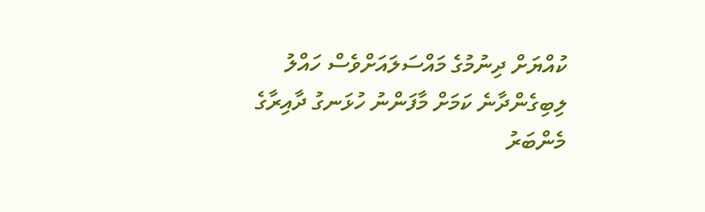ކުއްޔަށް ދިނުމުގެ މައްސަލައަށްވެސް ހައްލު ލިބިގެންދާނެ ކަމަށް މާފަންނު ހުޅަނގު ދާއިރާގެ މެންބަރު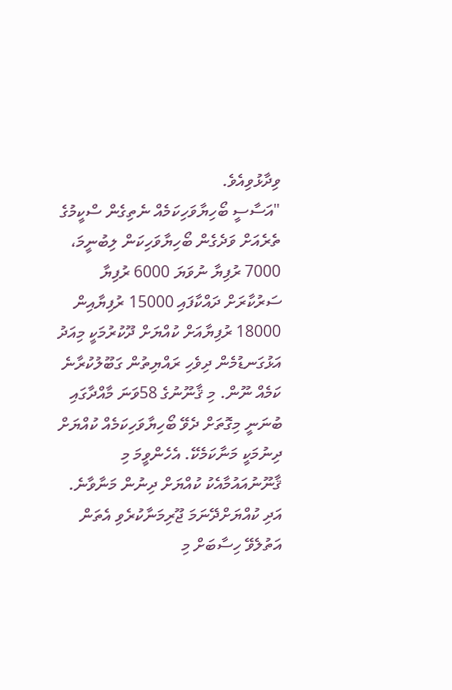ވިދާޅުވިއެވެ.
"އަސާސީ ބޯހިޔާވަހިކަމެއް ނެތިގެން ސްކީމުގެ ތެރެއަށް ވަދެގެން ބޯހިޔާވަހިކަން ލިބުނީމަ، 7000 ރުފިޔާ ނުވަޔަ 6000 ރުފިޔާ ސަރުކާރަށް ދައްކާފައި 15000 ރުފިޔާއިން 18000 ރުފިޔާއަށް ކުއްޔަށް ދޫކުރުމަކީ މިއަދު އަޅުގަނޑުމެން ދިވެހި ރައްޔިތުން ގަބޫލުކުރާނެ ކަމެއް ނޫން. މި ޤާނޫނުގެ 58ވަނަ މާއްދާގައި ބުނަނީ މިގޮތަށް ދެވޭ ބޯހިޔާވަހިކަމެއް ކުއްޔަށް ދިނުމަކީ މަނާކަމެކޭ. އެހެންވީމަ މި ޤާނޫނުއައުމާއެކު ކުއްޔަށް ދިނުން މަނާވާނެ. އަދި ކުއްޔަށްދޭނަމަ ޖޫރިމަނާކުރެވި އެތަން އަތުލެވޭ ހިސާބަށް މި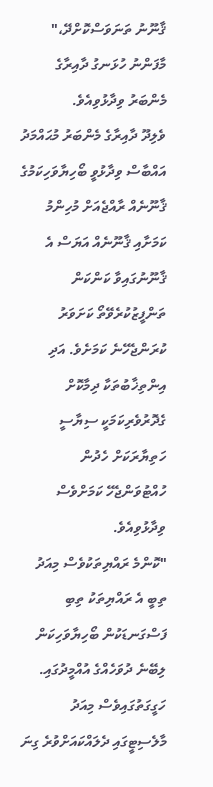ޤާނޫނު ތަނަވަސްކޮށްދޭ،" މާފަންނު ހުޅަނގު ދާއިރާގެ މެންބަރު ވިދާޅުވިއެވެ.
ވެލިދޫ ދާއިރާގެ މެންބަރު މުޙައްމަދު އައްބާސް ވިދާޅުވީ ބޯހިޔާވަހިކަމުގެ ޤާނޫނެއް ރާއްޖެއަށް މުހިންމު ކަމަށާއި ޤާނޫނެއް އަޔަސް އެ ޤާނޫނުގައިވާ ކަންކަން ތަންފީޒުކުރެވޭތޯ ކަށަވަރު ކުރަންޖެހޭނެ ކަމަށެވެ. އަދި އިންތިޚާބުތަކާ ދިމާކޮށް ގެދޮރުވެރިކަމަކީ ސިޔާސީ ހަތިޔާރަކަށް ހެދުން ހުއްޓުވަންޖެހޭ ކަމަށްވެސް ވިދާޅުވިއެވެ.
"ކޮންމެ ރައްޔިތަކުވެސް މިއަދު ތިބީ އެ ރައްޔިތަކު ތިބި ފަސްގަނޑަކުން ބޯހިޔާވަހިކަން ލިބޭނެ ދުވަހެއްގެ އުއްމީދުގައި. ހަގީގަތުގައިވެސް މިއަދު މާލެސިޓީގައި ދެލައްކައަށްވުރެ ގިނަ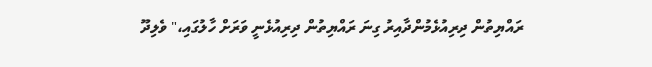ރައްޔިތުން ދިރިއުޅެމުންދާއިރު ގިނަ ރައްޔިތުން ދިރިއުޅެނީ ވަރަށް ހާލުގައި،" ވެލިދޫ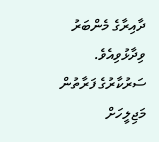ދާއިރާގެ މެންބަރު ވިދާޅުވިއެވެ.
ސަރުކާރުގެ ފަރާތުން މަޖިލީހަށް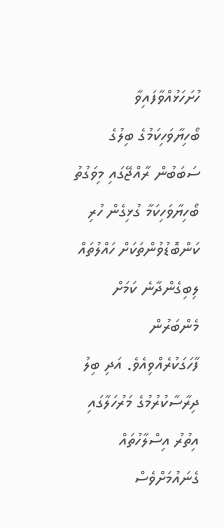ހުށަހަޅުއްވާފައިވާ ބޯހިޔާވަހިކަމުގެ ބިލުގެ ސަބަބުން ރާއްޖޭގައި މިވަގުތު ބޯހިޔާވަހިކަމާ ގުޅިގެން ހުރި ކަންބޮޑުވުންތަކަށް ހައްލުތައް ލިބިގެންދާނެ ކަމަށް މެންބަރުން ފާހަގަކުރެއްވިއެވެ. އަދި ބިލު ދިރާސާކުރުމުގެ މަރުހަލާގައި އިތުރު އިސްލާހުތައް ގެނައުމަށްވެސް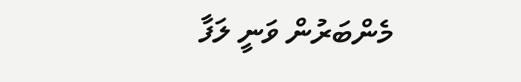މެންބަރުން ވަނީ ލަފާ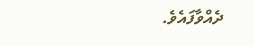ދެއްވާފައެވެ.